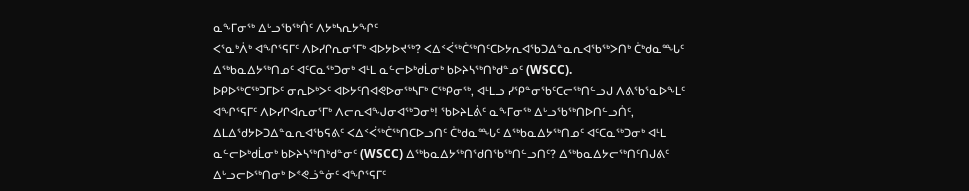ᓇᖕᒥᓂᖅ ᐃᒡᓗᖃᖅᑏᑦ ᐱᔭᒃᓴᕆᔭᖏᑦ
ᐸᕐᓇᒃᐲᒃ ᐊᖏᕐᕋᒥᑦ ᐱᐅᓯᒋᕆᓂᕐᒥᒃ ᐊᐅᔭᐅᔪᖅ? ᐸᐃᑉᐹᖅᑖᖅᑎᑦᑕᐅᔭᕆᐊᖃᑐᐃᓐᓇᕆᐊᖃᖅᐳᑎᒃ ᑖᒃᑯᓇᙵᑦ ᐃᖅᑲᓇᐃᔭᖅᑎᓄᑦ ᐊᑦᑕᓇᖅᑐᓂᒃ ᐊᒻᒪ ᓇᓪᓕᐅᒃᑯᒫᓂᒃ ᑲᐅᔨᓴᖅᑎᒃᑯᓐᓄᑦ (WSCC).
ᐅᑭᐅᖅᑕᖅᑐᒥᐅᑦ ᓂᕆᐅᒃᐳᑦ ᐊᐅᔭᑦᑎᐊᕙᐅᓂᖅᓴᒥᒃ ᑕᖅᑭᓂᖅ, ᐊᒻᒪᓗ ᓯᕿᓐᓂᖃᑦᑕᓕᖅᑎᓪᓗᒍ ᐱᕕᖃᕐᓇᐅᖕᒪᑦ ᐊᖏᕐᕋᒥᑦ ᐱᐅᓯᒋᐊᕆᓂᕐᒥᒃ ᐱᓕᕆᐊᖑᓂᐊᖅᑐᓂᒃ! ᖃᐅᔨᒪᕖᑦ ᓇᖕᒥᓂᖅ ᐃᒡᓗᖃᖅᑎᐅᑎᓪᓗᑏᑦ, ᐃᒪᐃᖁᔭᐅᑐᐃᓐᓇᕆᐊᖃᕋᕕᑦ ᐸᐃᑉᐹᖅᑖᖅᑎᑕᐅᓗᑎᑦ ᑖᒃᑯᓇᙵᑦ ᐃᖅᑲᓇᐃᔭᖅᑎᓄᑦ ᐊᑦᑕᓇᖅᑐᓂᒃ ᐊᒻᒪ ᓇᓪᓕᐅᒃᑯᒫᓂᒃ ᑲᐅᔨᓴᖅᑎᒃᑯᓐᓂᑦ (WSCC) ᐃᖅᑲᓇᐃᔭᖅᑎᖁᑎᖃᖅᑎᓪᓗᑎᑦ? ᐃᖅᑲᓇᐃᔭᓕᖅᑎᑦᑎᒍᕕᑦ ᐃᒡᓗᓕᐅᖅᑎᓂᒃ ᐅᕝᕙᓘᓐᓃᑦ ᐊᖏᕐᕋᒥᑦ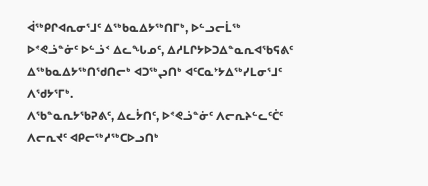ᐋᖅᑭᒋᐊᕆᓂᕐᒧᑦ ᐃᖅᑲᓇᐃᔭᖅᑎᒥᒃ, ᐅᓪᓗᓕᒫᖅ ᐅᕝᕙᓘᓐᓃᑦ ᐅᓪᓘᑉ ᐃᓚᖓᓄᑦ, ᐃᓱᒪᒋᔭᐅᑐᐃᓐᓇᕆᐊᖃᕋᕕᑦ ᐃᖅᑲᓇᐃᔭᖅᑎᖁᑎᓕᒃ ᐊᑐᖅᖢᑎᒃ ᐊᑦᑕᓇᔾᔭᐃᖅᓯᒪᓂᕐᒧᑦ ᐱᖁᔭᕐᒥᒃ.
ᐱᖃᓐᓇᕆᔭᖃᕈᕕᑦ, ᐃᓚᔮᑎᑦ, ᐅᕝᕙᓘᓐᓃᑦ ᐱᓕᕆᔨᓪᓚᑦᑖᑦ ᐱᓕᕆᔪᑦ ᐊᑭᓕᖅᓱᖅᑕᐅᓗᑎᒃ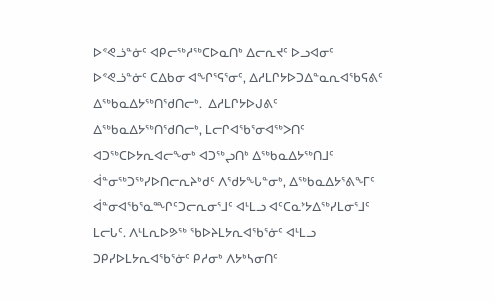ᐅᕝᕙᓘᓐᓃᑦ ᐊᑭᓕᖅᓱᖅᑕᐅᓇᑎᒃ ᐃᓕᕆᔪᑦ ᐅᓗᐊᓂᑦ ᐅᕝᕙᓘᓐᓃᑦ ᑕᐃᑲᓂ ᐊᖏᕐᕋᕐᓂᑦ, ᐃᓱᒪᒋᔭᐅᑐᐃᓐᓇᕆᐊᖃᕋᕕᑦ ᐃᖅᑲᓇᐃᔭᖅᑎᖁᑎᓕᒃ.  ᐃᓱᒪᒋᔭᐅᒍᕕᑦ ᐃᖅᑲᓇᐃᔭᖅᑎᖁᑎᓕᒃ, ᒪᓕᒋᐊᖃᕐᓂᐊᖅᐳᑎᑦ ᐊᑐᖅᑕᐅᔭᕆᐊᓕᖕᓂᒃ ᐊᑐᖅᖢᑎᒃ ᐃᖅᑲᓇᐃᔭᖅᑎᒧᑦ ᐋᓐᓂᖅᑐᖅᓯᐅᑎᓕᕆᔨᒃᑯᑦ ᐱᖁᔭᖓᓐᓂᒃ, ᐃᖅᑲᓇᐃᔭᕐᕕᖕᒥᑦ ᐋᓐᓂᐊᖃᕐᓇᙱᑦᑐᓕᕆᓂᕐᒧᑦ ᐊᒻᒪᓗ ᐊᑦᑕᓇᔾᔭᐃᖅᓯᒪᓂᕐᒧᑦ ᒪᓕᒐᑦ. ᐱᒻᒪᕆᐅᕗᖅ ᖃᐅᔨᒪᔭᕆᐊᖃᕐᓃᑦ ᐊᒻᒪᓗ ᑐᑭᓯᐅᒪᔭᕆᐊᖃᕐᓃᑦ ᑭᓱᓂᒃ ᐱᔭᒃᓴᓂᑎᑦ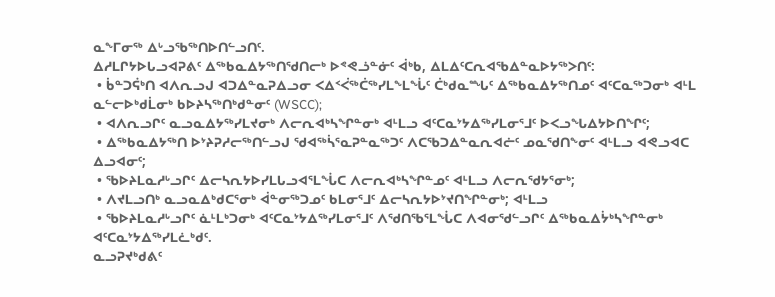ᓇᖕᒥᓂᖅ ᐃᒡᓗᖃᖅᑎᐅᑎᓪᓗᑎᑦ.
ᐃᓱᒪᒋᔭᐅᒐᓗᐊᕈᕕᑦ ᐃᖅᑲᓇᐃᔭᖅᑎᖁᑎᓕᒃ ᐅᕝᕙᓘᓐᓃᑦ ᐋᒃᑲ, ᐃᒪᐃᑦᑕᕆᐊᖃᐃᓐᓇᐅᔭᖅᐳᑎᑦ:
 • ᑳᓐᑐᕌᒃᑎ ᐊᐱᕆᓗᒍ ᐊᑐᐃᓐᓇᕈᐃᓗᓂ ᐸᐃᑉᐹᖅᑖᖅᓯᒪᖕᒪᖔᑦ ᑖᒃᑯᓇᙵᑦ ᐃᖅᑲᓇᐃᔭᖅᑎᓄᑦ ᐊᑦᑕᓇᖅᑐᓂᒃ ᐊᒻᒪ ᓇᓪᓕᐅᒃᑯᒫᓂᒃ ᑲᐅᔨᓴᖅᑎᒃᑯᓐᓂᑦ (WSCC);
 • ᐊᐱᕆᓗᒋᑦ ᓇᓗᓇᐃᔭᖅᓯᒪᔪᓂᒃ ᐱᓕᕆᐊᒃᓴᖏᓐᓂᒃ ᐊᒻᒪᓗ ᐊᑦᑕᓇᔾᔭᐃᖅᓯᒪᓂᕐᒧᑦ ᐅᐸᓗᖓᐃᔭᐅᑎᖏᑦ;
 • ᐃᖅᑲᓇᐃᔭᖅᑎ ᐅᔾᔨᕈᓱᓕᖅᑎᓪᓗᒍ ᖁᐊᖅᓵᕐᓇᕈᓐᓇᖅᑐᑦ ᐱᑕᖃᑐᐃᓐᓇᕆᐊᓖᑦ ᓄᓇᖁᑎᖕᓂᑦ ᐊᒻᒪᓗ ᐊᕙᓗᐊᑕ ᐃᓗᐊᓂᑦ;
 • ᖃᐅᔨᒪᓇᓱᒡᓗᒋᑦ ᐃᓕᓴᕆᔭᐅᓯᒪᒐᓗᐊᕐᒪᖔᑕ ᐱᓕᕆᐊᒃᓴᖏᓐᓄᑦ ᐊᒻᒪᓗ ᐱᓕᕆᖁᔭᕐᓂᒃ;
 • ᐱᔪᒪᓗᑎᒃ ᓇᓗᓇᐃᒃᑯᑕᕐᓂᒃ ᐋᓐᓂᖅᑐᓄᑦ ᑲᒪᓂᕐᒧᑦ ᐃᓕᓴᕆᔭᐅᔾᔪᑎᖏᓐᓂᒃ; ᐊᒻᒪᓗ
 • ᖃᐅᔨᒪᓇᓱᒡᓗᒋᑦ ᓈᒻᒪᒃᑐᓂᒃ ᐊᑦᑕᓇᔾᔭᐃᖅᓯᒪᓂᕐᒧᑦ ᐱᖁᑎᖃᕐᒪᖔᑕ ᐱᐊᓂᖁᓪᓗᒋᑦ ᐃᖅᑲᓇᐃᔮᒃᓴᖏᓐᓂᒃ ᐊᑦᑕᓇᔾᔭᐃᖅᓯᒪᓛᒃᑯᑦ.
ᓇᓗᕈᔪᒃᑯᕕᑦ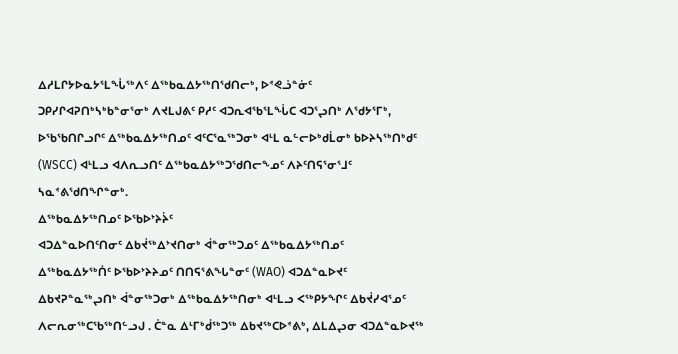ᐃᓱᒪᒋᔭᐅᓇᔭᕐᒪᖔᖅᐱᑦ ᐃᖅᑲᓇᐃᔭᖅᑎᖁᑎᓕᒃ, ᐅᕝᕙᓘᓐᓃᑦ ᑐᑭᓯᒋᐊᕈᑎᒃᓴᒃᑲᓐᓂᕐᓂᒃ ᐱᔪᒪᒍᕕᑦ ᑭᓱᑦ ᐊᑐᕆᐊᖃᕐᒪᖔᑕ ᐊᑐᕐᖢᑎᒃ ᐱᖁᔭᕐᒥᒃ, ᐅᖃᖃᑎᒋᓗᒋᑦ ᐃᖅᑲᓇᐃᔭᖅᑎᓄᑦ ᐊᑦᑕᕐᓇᖅᑐᓂᒃ ᐊᒻᒪ ᓇᓪᓕᐅᒃᑯᒫᓂᒃ ᑲᐅᔨᓴᖅᑎᒃᑯᑦ (WSCC) ᐊᒻᒪᓗ ᐊᐱᕆᓗᑎᑦ ᐃᖅᑲᓇᐃᔭᖅᑐᖁᑎᓕᖕᓄᑦ ᐱᔨᑦᑎᕋᕐᓂᕐᒧᑦ ᓴᓇᕝᕕᖁᑎᖏᓐᓂᒃ.
ᐃᖅᑲᓇᐃᔭᖅᑎᓄᑦ ᐅᖃᐅᔾᔨᔩᑦ
ᐊᑐᐃᓐᓇᐅᑎᑦᑎᓂᑦ ᐃᑲᔫᖅᐃᔾᔪᑎᓂᒃ ᐋᓐᓂᖅᑐᓄᑦ ᐃᖅᑲᓇᐃᔭᖅᑎᓄᑦ
ᐃᖅᑲᓇᐃᔭᖅᑏᑦ ᐅᖃᐅᔾᔨᔨᓄᑦ ᑎᑎᕋᕐᕕᖓᓐᓂᑦ (WAO) ᐊᑐᐃᓐᓇᐅᔪᑦ ᐃᑲᔪᕈᓐᓇᖅᖢᑎᒃ ᐋᓐᓂᖅᑐᓂᒃ ᐃᖅᑲᓇᐃᔭᖅᑎᓂᒃ ᐊᒻᒪᓗ ᐸᖅᑭᔭᖏᑦ ᐃᑲᔫᓯᐊᕐᓄᑦ  ᐱᓕᕆᓂᖅᑕᖃᖅᑎᓪᓗᒍ . ᑖᓐᓇ ᐃᒻᒥᒃᑰᖅᑐᖅ ᐃᑲᔪᖅᑕᐅᕝᕕᒃ, ᐃᒪᐃᖢᓂ ᐊᑐᐃᓐᓇᐅᔪᖅ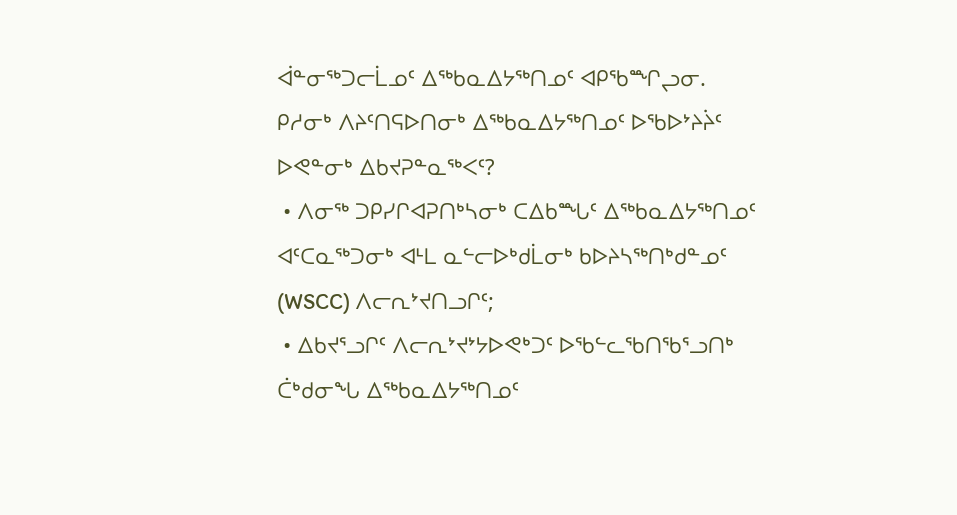ᐋᓐᓂᖅᑐᓕᒫᓄᑦ ᐃᖅᑲᓇᐃᔭᖅᑎᓄᑦ ᐊᑭᖃᙱᖢᓂ.
ᑭᓱᓂᒃ ᐱᔨᑦᑎᕋᐅᑎᓂᒃ ᐃᖅᑲᓇᐃᔭᖅᑎᓄᑦ ᐅᖃᐅᔾᔨᔩᑦ ᐅᕙᓐᓂᒃ ᐃᑲᔪᕈᓐᓇᖅᐸᑦ?
 • ᐱᓂᖅ ᑐᑭᓯᒋᐊᕈᑎᒃᓴᓂᒃ ᑕᐃᑲᙵᑦ ᐃᖅᑲᓇᐃᔭᖅᑎᓄᑦ ᐊᑦᑕᓇᖅᑐᓂᒃ ᐊᒻᒪ ᓇᓪᓕᐅᒃᑯᒫᓂᒃ ᑲᐅᔨᓴᖅᑎᒃᑯᓐᓄᑦ (WSCC) ᐱᓕᕆᔾᔪᑎᓗᒋᑦ;
 • ᐃᑲᔪᕐᓗᒋᑦ ᐱᓕᕆᔾᔪᔾᔭᐅᕙᒃᑐᑦ ᐅᖃᓪᓚᖃᑎᖃᕐᓗᑎᒃ ᑖᒃᑯᓂᖓ ᐃᖅᑲᓇᐃᔭᖅᑎᓄᑦ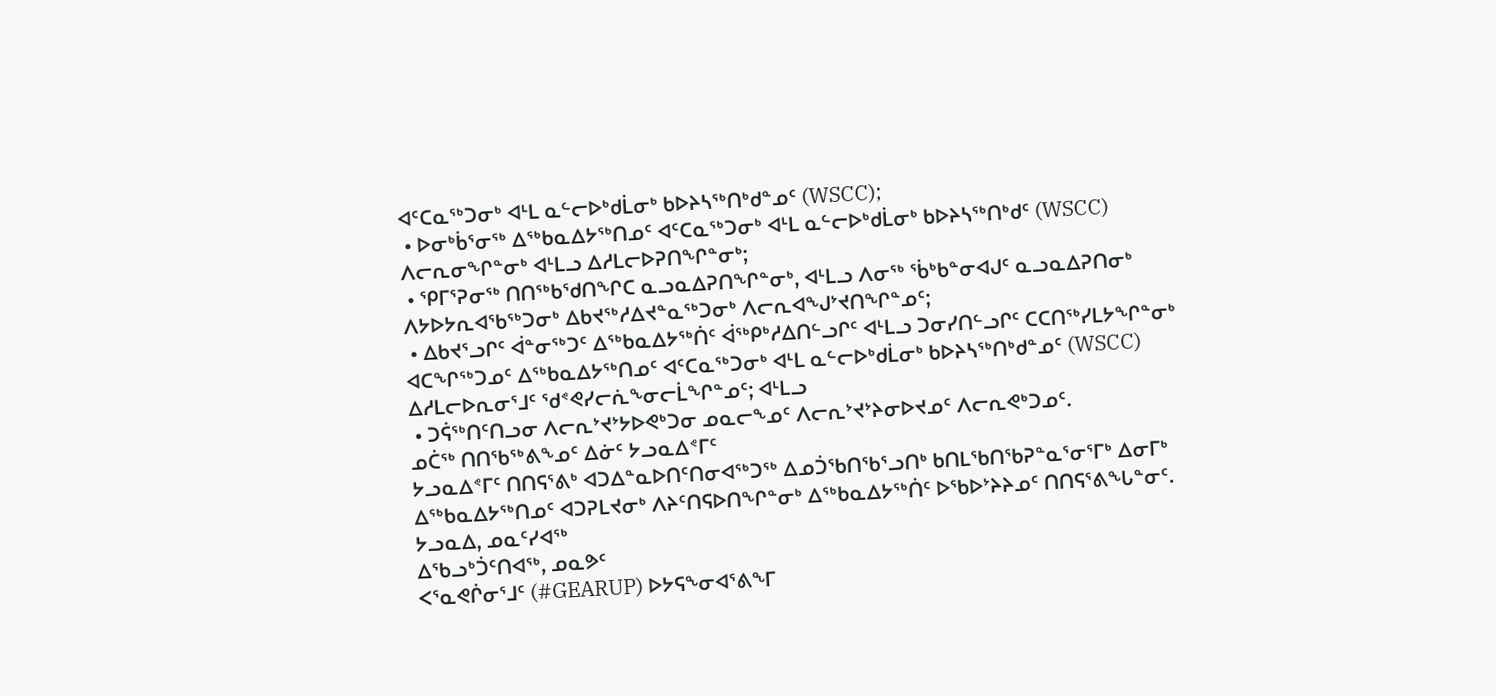ᐊᑦᑕᓇᖅᑐᓂᒃ ᐊᒻᒪ ᓇᓪᓕᐅᒃᑯᒫᓂᒃ ᑲᐅᔨᓴᖅᑎᒃᑯᓐᓄᑦ (WSCC);
 • ᐅᓂᒃᑳᕐᓂᖅ ᐃᖅᑲᓇᐃᔭᖅᑎᓄᑦ ᐊᑦᑕᓇᖅᑐᓂᒃ ᐊᒻᒪ ᓇᓪᓕᐅᒃᑯᒫᓂᒃ ᑲᐅᔨᓴᖅᑎᒃᑯᑦ (WSCC) ᐱᓕᕆᓂᖏᓐᓂᒃ ᐊᒻᒪᓗ ᐃᓱᒪᓕᐅᕈᑎᖏᓐᓂᒃ;
 • ᕿᒥᕐᕈᓂᖅ ᑎᑎᖅᑲᖁᑎᖏᑕ ᓇᓗᓇᐃᕈᑎᖏᓐᓂᒃ, ᐊᒻᒪᓗ ᐱᓂᖅ ᖄᒃᑲᓐᓂᐊᒍᑦ ᓇᓗᓇᐃᕈᑎᓂᒃ ᐱᔭᐅᔭᕆᐊᖃᖅᑐᓂᒃ ᐃᑲᔪᖅᓱᐃᔪᓐᓇᖅᑐᓂᒃ ᐱᓕᕆᐊᖑᔾᔪᑎᖏᓐᓄᑦ;
 • ᐃᑲᔪᕐᓗᒋᑦ ᐋᓐᓂᖅᑐᑦ ᐃᖅᑲᓇᐃᔭᖅᑏᑦ ᐋᖅᑭᒃᓱᐃᑎᓪᓗᒋᑦ ᐊᒻᒪᓗ ᑐᓂᓯᑎᓪᓗᒋᑦ ᑕᑕᑎᖅᓯᒪᔭᖏᓐᓂᒃ ᐊᑕᖏᖅᑐᓄᑦ ᐃᖅᑲᓇᐃᔭᖅᑎᓄᑦ ᐊᑦᑕᓇᖅᑐᓂᒃ ᐊᒻᒪ ᓇᓪᓕᐅᒃᑯᒫᓂᒃ ᑲᐅᔨᓴᖅᑎᒃᑯᓐᓄᑦ (WSCC) ᐃᓱᒪᓕᐅᕆᓂᕐᒧᑦ ᖁᕝᕙᓯᓕᕇᖕᓂᓕᒫᖏᓐᓄᑦ; ᐊᒻᒪᓗ
 • ᑐᕌᖅᑎᑦᑎᓗᓂ ᐱᓕᕆᔾᔪᔾᔭᐅᕙᒃᑐᓂ ᓄᓇᓕᖕᓄᑦ ᐱᓕᕆᔾᔪᔾᔨᓂᐅᔪᓄᑦ ᐱᓕᕆᕙᒃᑐᓄᑦ.
ᓄᑖᖅ ᑎᑎᖃᖅᕕᖕᓄᑦ ᐃᓃᑦ ᔭᓗᓇᐃᕝᒥᑦ
ᔭᓗᓇᐃᕝᒥᑦ ᑎᑎᕋᕐᕕᒃ ᐊᑐᐃᓐᓇᐅᑎᑦᑎᓂᐊᖅᑐᖅ ᐃᓄᑑᖃᑎᖃᕐᓗᑎᒃ ᑲᑎᒪᖃᑎᖃᕈᓐᓇᕐᓂᕐᒥᒃ ᐃᓂᒥᒃ ᐃᖅᑲᓇᐃᔭᖅᑎᓄᑦ ᐊᑐᕈᒪᔪᓂᒃ ᐱᔨᑦᑎᕋᐅᑎᖏᓐᓂᒃ ᐃᖅᑲᓇᐃᔭᖅᑏᑦ ᐅᖃᐅᔾᔨᔨᓄᑦ ᑎᑎᕋᕐᕕᖓᓐᓂᑦ.
ᔭᓗᓇᐃ, ᓄᓇᑦᓯᐊᖅ
ᐃᖃᓗᒃᑑᑦᑎᐊᖅ, ᓄᓇᕗᑦ
ᐸᕐᓇᕙᒌᓂᕐᒧᑦ (#GEARUP) ᐅᔭᕋᖕᓂᐊᕐᕕᖕᒥ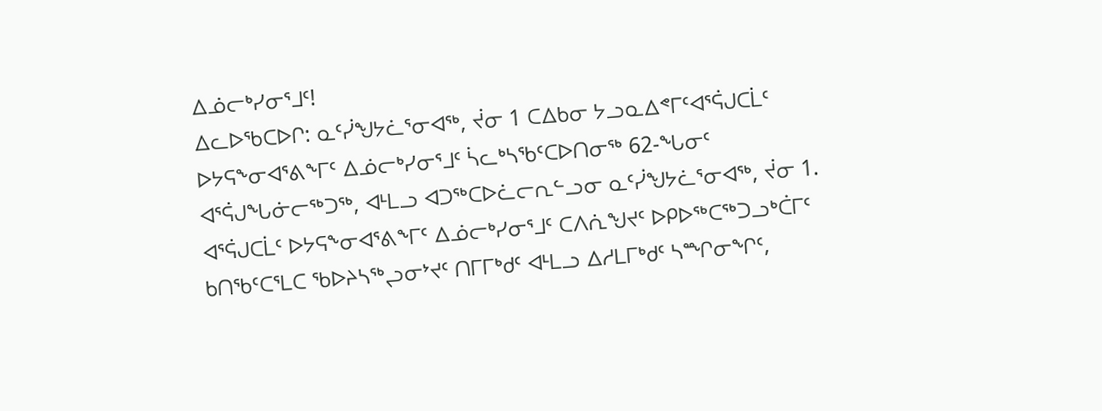ᐃᓅᓕᒃᓯᓂᕐᒧᑦ!
ᐃᓚᐅᖃᑕᐅᒋ: ᓇᑦᓰᖑᔭᓛᕐᓂᐊᖅ, ᔫᓂ 1 ᑕᐃᑲᓂ ᔭᓗᓇᐃᕝᒥᑦᐊᕐᕌᒍᑕᒫᑦ ᐅᔭᕋᖕᓂᐊᕐᕕᖕᒥᑦ ᐃᓅᓕᒃᓯᓂᕐᒧᑦ ᓵᓚᒃᓴᖃᑦᑕᐅᑎᓂᖅ 62-ᖓᓂᑦ ᐊᕐᕌᒍᖓᓃᓕᖅᑐᖅ, ᐊᒻᒪᓗ ᐊᑐᖅᑕᐅᓛᓕᕆᓪᓗᓂ ᓇᑦᓰᖑᔭᓛᕐᓂᐊᖅ, ᔫᓂ 1. ᐊᕐᕌᒍᑕᒫᑦ ᐅᔭᕋᖕᓂᐊᕐᕕᖕᒥᑦ ᐃᓅᓕᒃᓯᓂᕐᒧᑦ ᑕᐱᕇᖑᔪᑦ ᐅᑭᐅᖅᑕᖅᑐᓗᒃᑖᒥᑦ ᑲᑎᖃᑦᑕᕐᒪᑕ ᖃᐅᔨᓴᖅᖢᓂᔾᔪᑦ ᑎᒥᒥᒃᑯᑦ ᐊᒻᒪᓗ ᐃᓱᒪᒥᒃᑯᑦ ᓴᙱᓂᖏᑦ,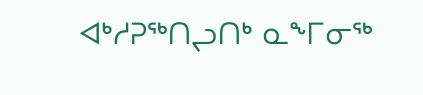ᐊᒃᓱᕈᖅᑎᖢᑎᒃ ᓇᖕᒥᓂᖅ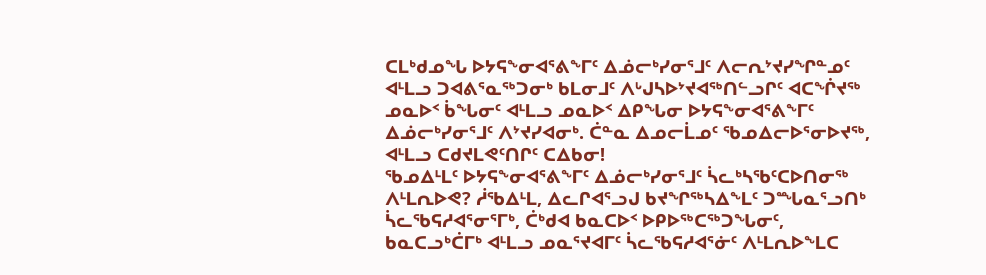ᑕᒪᒃᑯᓄᖓ ᐅᔭᕋᖕᓂᐊᕐᕕᖕᒥᑦ ᐃᓅᓕᒃᓯᓂᕐᒧᑦ ᐱᓕᕆᔾᔪᓯᖏᓐᓄᑦ ᐊᒻᒪᓗ ᑐᐊᕕᕐᓇᖅᑐᓂᒃ ᑲᒪᓂᒧᑦ ᐱᒡᒍᓴᐅᔾᔪᐊᖅᑎᓪᓗᒋᑦ ᐊᑕᖐᔪᖅ ᓄᓇᐅᑉ ᑳᖓᓂᑦ ᐊᒻᒪᓗ ᓄᓇᐅᑉ ᐃᑭᖓᓂ ᐅᔭᕋᖕᓂᐊᕐᕕᖕᒥᑦ ᐃᓅᓕᒃᓯᓂᕐᒧᑦ ᐱᔾᔪᓯᐊᓂᒃ. ᑖᓐᓇ ᐃᓄᓕᒫᓄᑦ ᖃᓄᐃᓕᐅᕐᓂᐅᔪᖅ, ᐊᒻᒪᓗ ᑕᑯᔪᒪᕙᑦᑎᒋᑦ ᑕᐃᑲᓂ!
ᖃᓄᐃᒻᒪᑦ ᐅᔭᕋᖕᓂᐊᕐᕕᖕᒥᑦ ᐃᓅᓕᒃᓯᓂᕐᒧᑦ ᓵᓚᒃᓴᖃᑦᑕᐅᑎᓂᖅ ᐱᒻᒪᕆᐅᕙ? ᓲᖃᐃᒻᒪ, ᐃᓚᒋᐊᕐᓗᒍ ᑲᔪᖏᖅᓴᐃᖕᒪᑦ ᑐᙵᓇᕐᓗᑎᒃ ᓵᓚᖃᕋᓱᐊᕐᓂᕐᒥᒃ, ᑖᒃᑯᐊ ᑲᓇᑕᐅᑉ ᐅᑭᐅᖅᑕᖅᑐᖓᓂᑦ, ᑲᓇᑕᓗᒃᑖᒥᒃ ᐊᒻᒪᓗ ᓄᓇᕐᔪᐊᒥᑦ ᓵᓚᖃᕋᓱᐊᕐᓃᑦ ᐱᒻᒪᕆᐅᖕᒪᑕ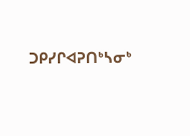ᑐᑭᓯᒋᐊᕈᑎᒃᓴᓂᒃ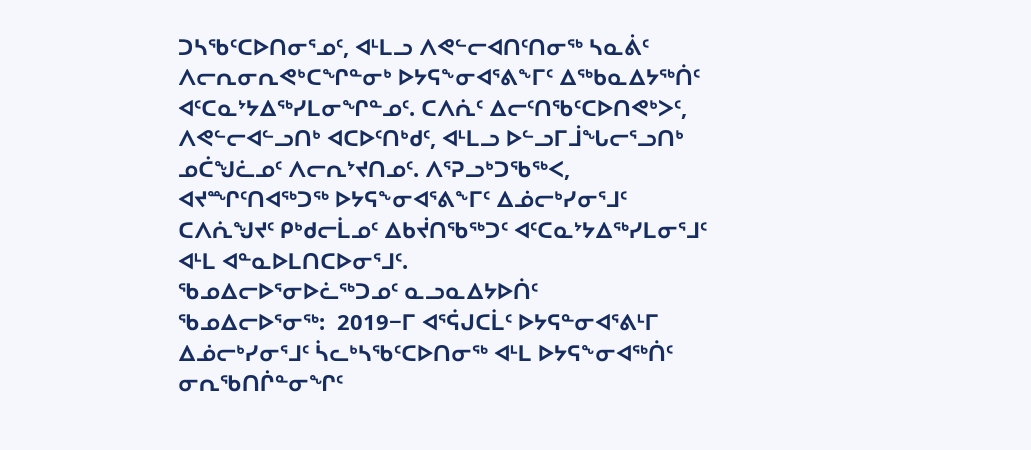ᑐᓴᖃᑦᑕᐅᑎᓂᕐᓄᑦ, ᐊᒻᒪᓗ ᐱᕙᓪᓕᐊᑎᑦᑎᓂᖅ ᓴᓇᕖᑦ ᐱᓕᕆᓂᕆᕙᒃᑕᖏᓐᓂᒃ ᐅᔭᕋᖕᓂᐊᕐᕕᖕᒥᑦ ᐃᖅᑲᓇᐃᔭᖅᑏᑦ ᐊᑦᑕᓇᔾᔭᐃᖅᓯᒪᓂᖏᓐᓄᑦ. ᑕᐱᕇᑦ ᐃᓕᑦᑎᖃᑦᑕᐅᑎᕙᒃᐳᑦ, ᐱᕙᓪᓕᐊᓪᓗᑎᒃ ᐊᑕᐅᑦᑎᒃᑯᑦ, ᐊᒻᒪᓗ ᐅᓪᓗᒥᒨᖓᓕᕐᓗᑎᒃ ᓄᑖᖑᓛᓄᑦ ᐱᓕᕆᔾᔪᑎᓄᑦ. ᐱᕐᕈᓗᒃᑐᖃᖅᐸ, ᐊᔪᙱᑦᑎᐊᖅᑐᖅ ᐅᔭᕋᖕᓂᐊᕐᕕᖕᒥᑦ ᐃᓅᓕᒃᓯᓂᕐᒧᑦ ᑕᐱᕇᖑᔪᑦ ᑭᒃᑯᓕᒫᓄᑦ ᐃᑲᔫᑎᖃᖅᑐᑦ ᐊᑦᑕᓇᔾᔭᐃᖅᓯᒪᓂᕐᒧᑦ ᐊᒻᒪ ᐊᓐᓇᐅᒪᑎᑕᐅᓂᕐᒧᑦ.
ᖃᓄᐃᓕᐅᕐᓂᐅᓛᖅᑐᓄᑦ ᓇᓗᓇᐃᔭᐅᑏᑦ
ᖃᓄᐃᓕᐅᕐᓂᖅ:  2019−ᒥ ᐊᕐᕌᒍᑕᒫᑦ ᐅᔭᕋᓐᓂᐊᕐᕕᒻᒥ ᐃᓅᓕᒃᓯᓂᕐᒧᑦ ᓵᓚᒃᓴᖃᑦᑕᐅᑎᓂᖅ ᐊᒻᒪ ᐅᔭᕋᖕᓂᐊᖅᑏᑦ ᓂᕆᖃᑎᒌᓐᓂᖏᑦ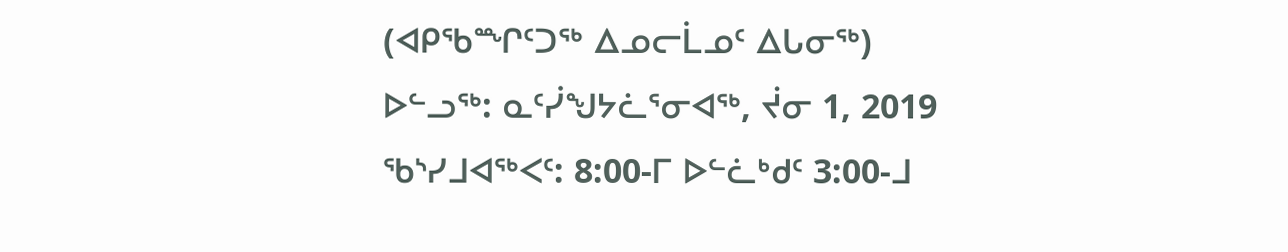(ᐊᑭᖃᙱᑦᑐᖅ ᐃᓄᓕᒫᓄᑦ ᐃᒐᓂᖅ)
ᐅᓪᓗᖅ: ᓇᑦᓰᖑᔭᓛᕐᓂᐊᖅ, ᔫᓂ 1, 2019
ᖃᔅᓯᒧᐊᖅᐸᑦ: 8:00-ᒥ ᐅᓪᓛᒃᑯᑦ 3:00-ᒧ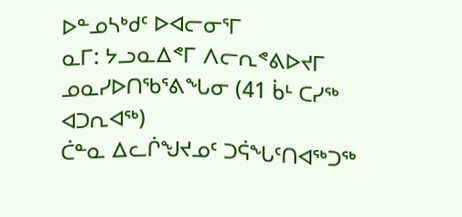ᐅᓐᓄᓴᒃᑯᑦ ᐅᐊᓕᓂᕐᒥ
ᓇᒥ: ᔭᓗᓇᐃᕝᒥ ᐱᓕᕆᕝᕕᐅᔪᒥ ᓄᓇᓯᐅᑎᖃᕐᕕᖓᓂ (41 ᑳᒻ ᑕᓯᖅ ᐊᑐᕆᐊᖅ)
ᑖᓐᓇ ᐃᓚᒌᖑᔪᓄᑦ ᑐᕌᖓᑦᑎᐊᖅᑐᖅ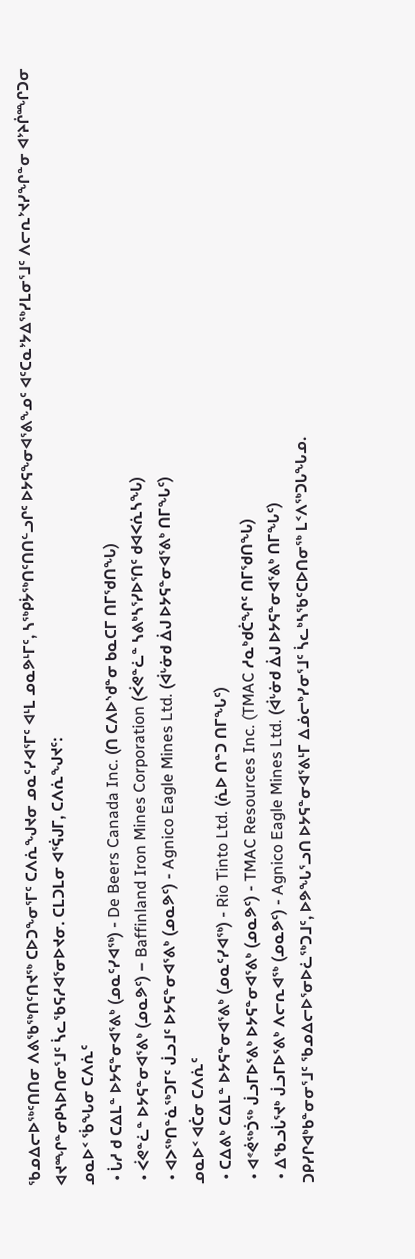ᖃᓄᐃᓕᐅᖅᑦᑎᑎᓂ ᐱᕕᖃᖅᑎᑦᑎᔪᖅ ᑕᐅᑐᖕᓂᕐᒥᑦ ᑕᐱᕇᖑᔪᓂ ᓄᓇᑦᓯᐊᕐᒥᑦ ᐊᒻᒪ ᓄᓇᕗᒻᒥᑦ, ᓴᖅᑭᔮᖅᑎᑦᑎᑎᓪᓗᒋᑦ ᐅᔭᕋᖕᓂᐊᕐᕕᖕᓄᑦ ᐊᑦᑕᓇᔾᔭᐃᖅᓯᒪᓂᕐᒧᑦ ᐱᓕᕆᔾᔪᓯᖏᓐᓂ ᐊᔾᔨᒌᙱᑐᓂ ᐊᔪᙱᓐᓂᑭᓴᐅᑎᓂᕐᒧᑦ ᓵᓚᖃᕋᓱᐊᕐᓂᐅᔪᓂ. ᑕᒪᑐᒪᓂ ᐊᕐᕌᒍᒥ, ᑕᐱᕇᖑᔪᑦ:
ᓄᓇᐅᑉ ᖄᖓᓂ ᑕᐱᕇᑦ
 • ᒑᓱ ᑯ ᑕᐃᒪᓐ ᐅᔭᕋᓐᓂᐊᕐᕕᒃ (ᓄᓇᑦᓯᐊᖅ) - De Beers Canada Inc. (ᑎ ᑕᐱᐅᔅᑯᓐᓂ ᑲᓇᑕᒥ ᑎᒥᖁᑎᖓ)
 • ᐹᕙᓐᓛᓐ ᐅᔭᕋᓐᓂᐊᕐᕕᒃ (ᓄᓇᕗᑦ) − Baffinland Iron Mines Corporation (ᐹᕙᓐᓛᓐ ᓴᕕᒃᓴᕐᓯᐅᕐᑎᑦ ᑯᐊᐸᕇᓴᖓ)
 • ᐊᐳᖅᑎᓐᓈᖅᑐᒥᑦ ᒎᓗᒧᑦ ᐅᔭᕋᓐᓂᐊᕐᕕᒃ (ᓄᓇᕗᑦ) - Agnico Eagle Mines Ltd. (ᐋᒡᓃᑯ ᐄᒍ ᐅᔭᕋᓐᓂᐊᕐᕕᒃ ᑎᒥᖓᑦ)
ᓄᓇᐅᑉ ᐊᑖᓂ ᑕᐱᕇᑦ
 • ᑕᐃᕕᒃ ᑕᐃᒪᓐ ᐅᔭᕋᓐᓂᐊᕐᕕᒃ (ᓄᓇᑦᓯᐊᖅ) - Rio Tinto Ltd. (ᕇᐅ ᑎᓐᑐ ᑎᒥᖓᑦ)
 • ᐊᕝᕚᖅᑑᖅ ᒎᓗᒥᐅᕐᕕᒃ ᐅᔭᕋᓐᓂᐊᕐᕕᒃ (ᓄᓇᕗᑦ) - TMAC Resources Inc. (TMAC ᓱᓇᒃᑯᑖᖏᑦ ᑎᒥᖁᑎᖓ)
 • ᐃᖃᓗᒑᕐᔪᒃ ᒎᓗᒥᐅᕐᕕᒃ ᐱᓕᕆᐊᖅ (ᓄᓇᕗᑦ) - Agnico Eagle Mines Ltd. (ᐋᒡᓃᑯ ᐄᒍ ᐅᔭᕋᓐᓂᐊᕐᕕᒃ ᑎᒥᖓᑦ)
ᑐᑭᓯᒋᐊᒃᑲᓐᓂᓂᕐᒧᑦ ᖃᓄᐃᓕᐅᕐᓂᐅᓛᖅᑐᒧᑦ, ᐅᕗᖓᕐᓗᑎ ᐅᔭᕋᓐᓂᐊᕐᕕᒻᒥ ᐃᓅᓕᒃᓯᓂᕐᒧᑦ ᓵᓚᒃᓴᖃᑦᑕᐅᑎᓂᖅ ᒪᑉᐱᖅᑐᒐᖓᓄ.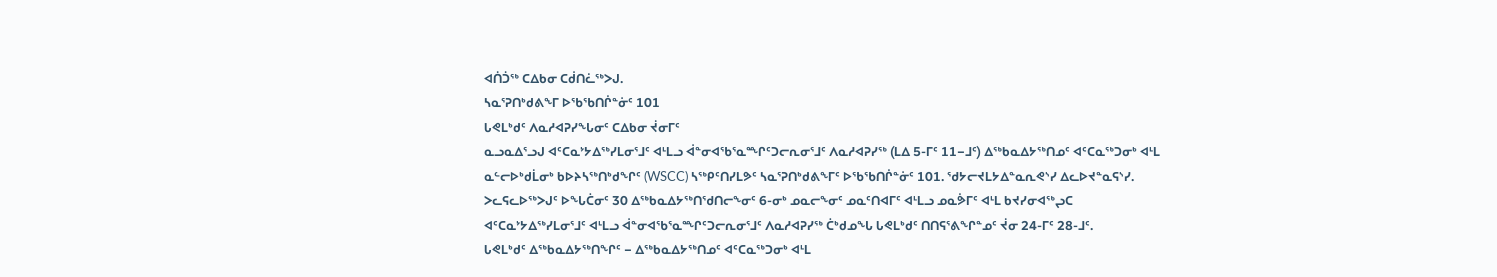ᐊᑏᑑᖅ ᑕᐃᑲᓂ ᑕᑰᑎᓛᖅᐳᒍ.
ᓴᓇᕐᕈᑎᒃᑯᕕᖕᒥ ᐅᖃᖃᑎᒌᓐᓃᑦ 101
ᒐᕙᒪᒃᑯᑦ ᐱᓇᓱᐊᕈᓯᖓᓂᑦ ᑕᐃᑲᓂ ᔫᓂᒥᑦ
ᓇᓗᓇᐃᕐᓗᒍ ᐊᑦᑕᓇᔾᔭᐃᖅᓯᒪᓂᕐᒧᑦ ᐊᒻᒪᓗ ᐋᓐᓂᐊᖃᕐᓇᙱᑦᑐᓕᕆᓂᕐᒧᑦ ᐱᓇᓱᐊᕈᓯᖅ (ᒪᐃ 5-ᒥᑦ 11−ᒧᑦ) ᐃᖅᑲᓇᐃᔭᖅᑎᓄᑦ ᐊᑦᑕᓇᖅᑐᓂᒃ ᐊᒻᒪ ᓇᓪᓕᐅᒃᑯᒫᓂᒃ ᑲᐅᔨᓴᖅᑎᒃᑯᖏᑦ (WSCC) ᓴᖅᑭᑦᑎᓯᒪᕗᑦ ᓴᓇᕐᕈᑎᒃᑯᕕᖕᒥᑦ ᐅᖃᖃᑎᒌᓐᓃᑦ 101. ᖁᔭᓕᔪᒪᔭᐃᓐᓇᕆᕙᔅᓯ ᐃᓚᐅᔪᓐᓇᕋᔅᓯ. ᐳᓚᕋᓚᐅᖅᐳᒍᑦ ᐅᖓᑖᓂᑦ 30 ᐃᖅᑲᓇᐃᔭᖅᑎᖁᑎᓕᖕᓂᑦ 6-ᓂᒃ ᓄᓇᓕᖕᓂᑦ ᓄᓇᑦᑎᐊᒥᑦ ᐊᒻᒪᓗ ᓄᓇᕘᒥᑦ ᐊᒻᒪ ᑲᔪᓯᓂᐊᖅᖢᑕ ᐊᑦᑕᓇᔾᔭᐃᖅᓯᒪᓂᕐᒧᑦ ᐊᒻᒪᓗ ᐋᓐᓂᐊᖃᕐᓇᙱᑦᑐᓕᕆᓂᕐᒧᑦ ᐱᓇᓱᐊᕈᓯᖅ ᑖᒃᑯᓄᖓ ᒐᕙᒪᒃᑯᑦ ᑎᑎᕋᕐᕕᖏᓐᓄᑦ ᔫᓂ 24-ᒥᑦ 28-ᒧᑦ.
ᒐᕙᒪᒃᑯᑦ ᐃᖅᑲᓇᐃᔭᖅᑎᖏᑦ − ᐃᖅᑲᓇᐃᔭᖅᑎᓄᑦ ᐊᑦᑕᓇᖅᑐᓂᒃ ᐊᒻᒪ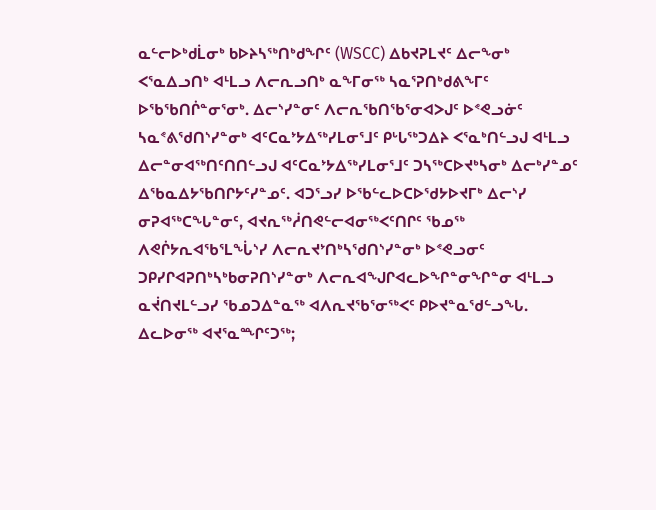ᓇᓪᓕᐅᒃᑯᒫᓂᒃ ᑲᐅᔨᓴᖅᑎᒃᑯᖏᑦ (WSCC) ᐃᑲᔪᕈᒪᔪᑦ ᐃᓕᖕᓂᒃ ᐸᕐᓇᐃᓗᑎᒃ ᐊᒻᒪᓗ ᐱᓕᕆᓗᑎᒃ ᓇᖕᒥᓂᖅ ᓴᓇᕐᕈᑎᒃᑯᕕᖕᒥᑦ ᐅᖃᖃᑎᒌᓐᓂᕐᓂᒃ. ᐃᓕᔅᓯᓐᓂᑦ ᐱᓕᕆᖃᑎᖃᕐᓂᐊᐳᒍᑦ ᐅᕝᕙᓗᓃᑦ ᓴᓇᕝᕕᖁᑎᔅᓯᓐᓂᒃ ᐊᑦᑕᓇᔾᔭᐃᖅᓯᒪᓂᕐᒧᑦ ᑭᒡᒐᖅᑐᐃᔨ ᐸᕐᓇᒃᑎᓪᓗᒍ ᐊᒻᒪᓗ ᐃᓕᓐᓂᐊᖅᑎᑦᑎᑎᓪᓗᒍ ᐊᑦᑕᓇᔾᔭᐃᖅᓯᒪᓂᕐᒧᑦ ᑐᓴᖅᑕᐅᔪᒃᓴᓂᒃ ᐃᓕᒃᓯᓐᓄᑦ ᐃᖃᓇᐃᔭᖃᑎᒋᔭᑦᓯᓐᓄᑦ. ᐊᑐᕐᓗᓯ ᐅᖃᓪᓚᐅᑕᐅᖁᔭᐅᔪᒥᒃ ᐃᓕᔅᓯ ᓂᕈᐊᖅᑕᖓᓐᓂᑦ, ᐊᔪᕆᖅᓲᑎᕙᓪᓕᐊᓂᖅᐸᑦᑎᒋᑦ ᖃᓄᖅ ᐱᕙᒌᔭᕆᐊᖃᕐᒪᖔᔅᓯ ᐱᓕᕆᔪᔾᑎᒃᓴᖁᑎᔅᓯᓐᓂᒃ ᐅᕝᕙᓗᓂᑦ ᑐᑭᓯᒋᐊᕈᑎᒃᓴᒃᑲᓂᕈᑎᔅᓯᓐᓂᒃ ᐱᓕᕆᐊᖑᒋᐊᓚᐅᖏᓐᓂᖏᓐᓂ ᐊᒻᒪᓗ ᓇᔫᑎᔪᒪᓪᓗᓯ ᖃᓄᑐᐃᓐᓇᖅ ᐊᐱᕆᔪᖃᕐᓂᖅᐸᑦ ᑭᐅᔪᓐᓇᖁᓪᓗᖓ.
ᐃᓚᐅᓂᖅ ᐊᔪᕐᓇᙱᑦᑐᖅ;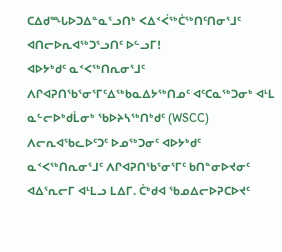ᑕᐃᑯᙵᐅᑐᐃᓐᓇᕐᓗᑎᒃ ᐸᐃᑉᐹᖅᑖᖅᑎᑦᑎᓂᕐᒧᑦ ᐊᑎᓕᐅᕆᐊᖅᑐᕐᓗᑎᑦ ᐅᓪᓗᒥ!
ᐊᐅᔭᒃᑯᑦ ᓇᑉᐸᖅᑎᕆᓂᕐᒧᑦ ᐱᒋᐊᕈᑎᖃᕐᓂᕐᒥᑦᐃᖅᑲᓇᐃᔭᖅᑎᓄᑦ ᐊᑦᑕᓇᖅᑐᓂᒃ ᐊᒻᒪ ᓇᓪᓕᐅᒃᑯᒫᓂᒃ ᖃᐅᔨᓴᖅᑎᒃᑯᑦ (WSCC) ᐱᓕᕆᐊᖃᓚᐅᑦᑐᑦ ᐅᓄᖅᑐᓂᑦ ᐊᐅᔭᒃᑯᑦ ᓇᑉᐸᖅᑎᕆᓂᕐᒧᑦ ᐱᒋᐊᕈᑎᖃᕐᓂᕐᒥᑦ ᑲᑎᓐᓂᐅᔪᓂᑦ ᐊᐃᕐᕆᓕᒥ ᐊᒻᒪᓗ ᒪᐃᒥ. ᑖᒃᑯᐊ ᖃᓄᐃᓕᐅᕈᑕᐅᔪᑦ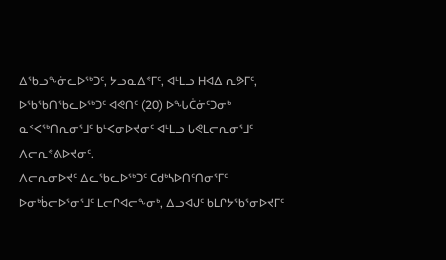ᐃᖃᓗᖕᓃᓚᐅᖅᑐᑦ, ᔭᓗᓇᐃᕝᒥᑦ, ᐊᒻᒪᓗ ᕼᐊᐃ ᕆᕗᒥᑦ, ᐅᖃᖃᑎᖃᓚᐅᖅᑐᑦ ᐊᕙᑎᑦ (20) ᐅᖓᑖᓃᑦᑐᓂᒃ ᓇᑉᐸᖅᑎᕆᓂᕐᒧᑦ ᑲᒻᐸᓂᐅᔪᓂᑦ ᐊᒻᒪᓗ ᒐᕙᒪᓕᕆᓂᕐᒧᑦ ᐱᓕᕆᕝᕕᐅᔪᓂᑦ.
ᐱᓕᕆᓂᐅᔪᑦ ᐃᓚᖃᓚᐅᖅᑐᑦ ᑕᑯᒃᓴᐅᑎᑦᑎᓂᕐᒥᑦ ᐅᓂᒃᑳᓕᐅᕐᓂᕐᒧᑦ ᒪᓕᒋᐊᓕᖕᓂᒃ, ᐃᓗᐊᒍᑦ ᑲᒪᒋᔭᖃᕐᓂᐅᔪᒥᑦ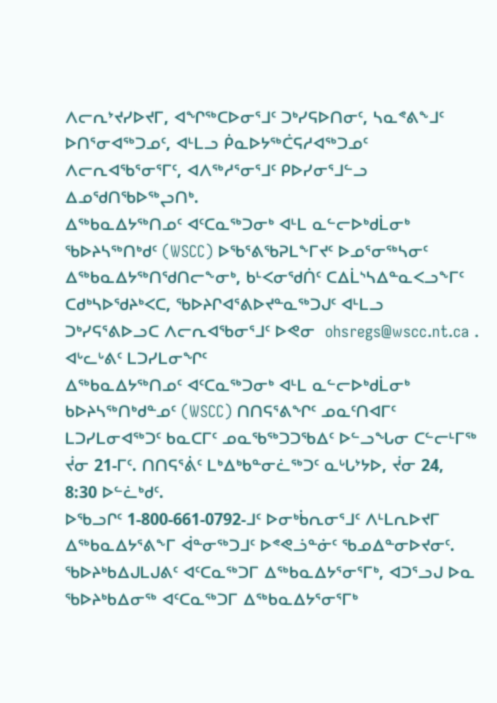ᐱᓕᕆᔾᔪᓯᐅᔪᒥ, ᐊᖏᖅᑕᐅᓂᕐᒧᑦ ᑐᒃᓯᕋᐅᑎᓂᑦ, ᓴᓇᕝᕕᖕᒧᑦ ᐅᑎᕐᓂᐊᖅᑐᓄᑦ, ᐊᒻᒪᓗ ᑮᓇᐅᔭᖅᑖᕋᓱᐊᖅᑐᓄᑦ ᐱᓕᕆᐊᖃᕐᓂᕐᒥᑦ, ᐊᐱᖅᓱᕐᓂᕐᒧᑦ ᑭᐅᓯᓂᕐᒧᓪᓗ ᐃᓄᖁᑎᖃᐅᖅᖢᑎᒃ.
ᐃᖅᑲᓇᐃᔭᖅᑎᓄᑦ ᐊᑦᑕᓇᖅᑐᓂᒃ ᐊᒻᒪ ᓇᓪᓕᐅᒃᑯᒫᓂᒃ ᖃᐅᔨᓴᖅᑎᒃᑯᑦ (WSCC) ᐅᖃᕐᕕᖃᕈᒪᖕᒥᔪᑦ ᐅᓄᕐᓂᖅᓴᓂᑦ ᐃᖅᑲᓇᐃᔭᖅᑎᖁᑎᓕᖕᓂᒃ, ᑲᒻᐸᓂᖁᑏᑦ ᑕᐃᒫᔅᓴᐃᓐᓇᐸᓗᖕᒥᑦ ᑕᑯᒃᓴᐅᖁᔨᒃᐸᑕ, ᖃᐅᔨᒋᐊᕐᕕᐅᔪᓐᓇᖅᑐᒍᑦ ᐊᒻᒪᓗ ᑐᒃᓯᕋᕐᕕᐅᓗᑕ ᐱᓕᕆᐊᖃᓂᕐᒧᑦ ᐅᕙᓂ  ohsregs@wscc.nt.ca .
ᐊᒡᓚᒡᕕᑦ ᒪᑐᓯᒪᓂᖏᑦ
ᐃᖅᑲᓇᐃᔭᖅᑎᓄᑦ ᐊᑦᑕᓇᖅᑐᓂᒃ ᐊᒻᒪ ᓇᓪᓕᐅᒃᑯᒫᓂᒃ ᑲᐅᔨᓴᖅᑎᒃᑯᓐᓄᑦ (WSCC) ᑎᑎᕋᕐᕕᖏᑦ ᓄᓇᑦᑎᐊᒥᑦ ᒪᑐᓯᒪᓂᐊᖅᑐᑦ ᑲᓇᑕᒥᑦ ᓄᓇᖃᖅᑐᑐᖃᐃᑦ ᐅᓪᓗᖓᓂ ᑕᓪᓕᒻᒥᖅ ᔫᓂ 21-ᒥᑦ. ᑎᑎᕋᕐᕖᑦ ᒪᒃᐃᒃᑲᓐᓂᓛᖅᑐᑦ ᓇᒡᒐᔾᔭᐅ, ᔫᓂ 24, 8:30 ᐅᓪᓛᒃᑯᑦ.
ᐅᖃᓗᒋᑦ 1-800-661-0792-ᒧᑦ ᐅᓂᒃᑳᕆᓂᕐᒧᑦ ᐱᒻᒪᕆᐅᔪᒥ ᐃᖅᑲᓇᐃᔭᕐᕕᖕᒥ ᐋᓐᓂᖅᑐᒧᑦ ᐅᕝᕙᓘᓐᓃᑦ ᖃᓄᐃᓐᓂᐅᔪᓂᑦ.
ᖃᐅᔨᒃᑲᐃᒍᒪᒍᕕᑦ ᐊᑦᑕᓇᖅᑐᒥ ᐃᖅᑲᓇᐃᔭᕐᓂᕐᒥᒃ, ᐊᑐᕐᓗᒍ ᐅᓇ ᖃᐅᔨᒃᑲᐃᓂᖅ ᐊᑦᑕᓇᖅᑐᒥ ᐃᖅᑲᓇᐃᔭᕐᓂᕐᒥᒃ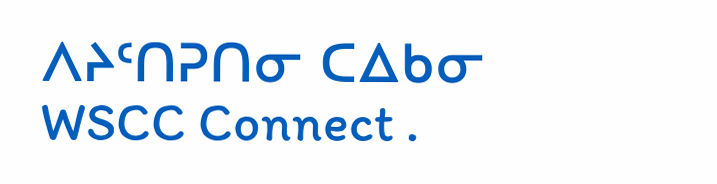ᐱᔨᑦᑎᕈᑎᓂ ᑕᐃᑲᓂ WSCC Connect .